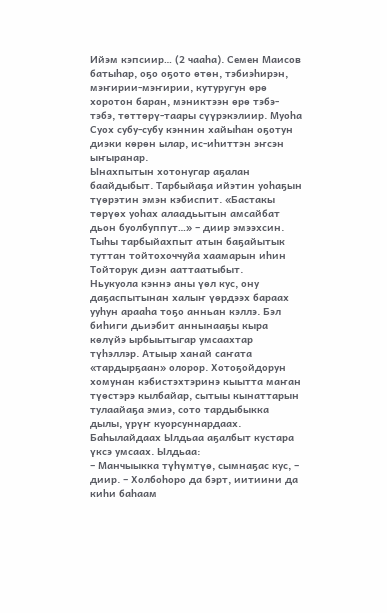Ийэм кэпсиир… (2 чааһа). Семен Маисов
батыһар, оҕо оҕото өтөн, тэбиэһирэн, мэҥирии-мэҥирии, кутуругун өрө хоротон баран, мэниктээн өрө тэбэ-тэбэ, төттөрү-таары сүүрэкэлиир. Муоһа Суох субу-субу кэннин хайыһан оҕотун диэки көрөн ылар, ис-иһиттэн эҥсэн ыҥыранар.
Ынахпытын хотонугар аҕалан баайдыбыт. Тарбыйаҕа ийэтин уоһаҕын түөрэтин эмэн кэбиспит. «Бастакы төрүөх уоһах алаадьытын амсайбат дьон буолбуппут…» – диир эмээхсин.
Тыһы тарбыйахпыт атын баҕайытык туттан тойтохоччуйа хаамарын иһин Тойторук диэн ааттаатыбыт.
Ньукуола кэннэ аны үөл кус, ону даҕаспытынан халыҥ үөрдээх бараах ууһун арааһа тоҕо анньан кэллэ. Бэл биһиги дьиэбит аннынааҕы кыра көлүйэ ырбыытыгар умсаахтар түһэллэр. Атыыр ханай саҥата «тардырҕаан» олорор. Хотоҕойдорун хомунан кэбистэхтэринэ кыытта маҥан түөстэрэ кылбайар, сытыы кынаттарын тулаайаҕа эмиэ, сото тардыбыкка дылы, үрүҥ куорсуннардаах.
Баһылайдаах Ылдьаа аҕалбыт кустара үксэ умсаах. Ылдьаа:
– Манчыыкка түһүмтүө, сымнаҕас кус, – диир. – Холбоһоро да бэрт, иитиини да киһи баһаам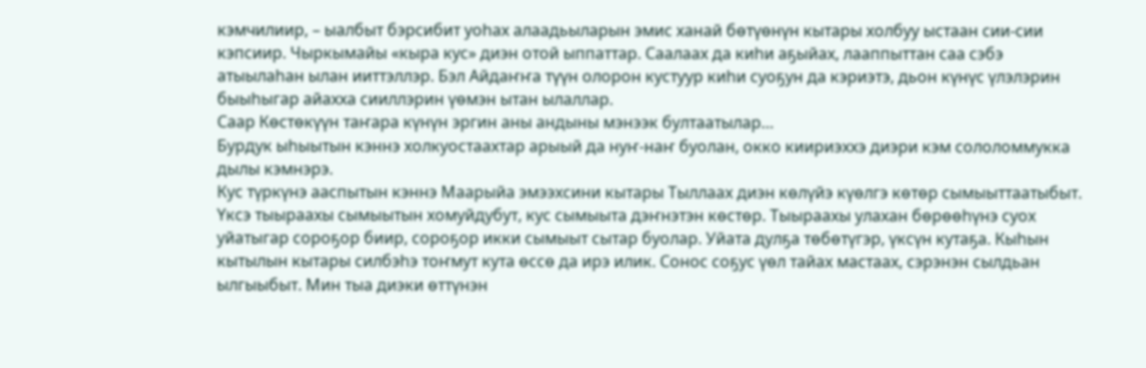кэмчилиир, – ыалбыт бэрсибит уоһах алаадьыларын эмис ханай бөтүөнүн кытары холбуу ыстаан сии-сии кэпсиир. Чыркымайы «кыра кус» диэн отой ыппаттар. Саалаах да киһи аҕыйах, лааппыттан саа сэбэ атыылаһан ылан ииттэллэр. Бэл Айдаҥҥа түүн олорон кустуур киһи суоҕун да кэриэтэ, дьон күнүс үлэлэрин быыһыгар айахха сииллэрин үөмэн ытан ылаллар.
Саар Көстөкүүн таҥара күнүн эргин аны андыны мэнээк бултаатылар…
Бурдук ыһыытын кэннэ холкуостаахтар арыый да нуҥ-наҥ буолан, окко киириэххэ диэри кэм сололоммукка дылы кэмнэрэ.
Кус түркүнэ ааспытын кэннэ Маарыйа эмээхсини кытары Тыллаах диэн көлүйэ күөлгэ көтөр сымыыттаатыбыт. Үксэ тыыраахы сымыытын хомуйдубут, кус сымыыта дэҥнэтэн көстөр. Тыыраахы улахан бөрөөһүнэ суох уйатыгар сороҕор биир, сороҕор икки сымыыт сытар буолар. Уйата дулҕа төбөтүгэр, үксүн кутаҕа. Кыһын кытылын кытары силбэһэ тоҥмут кута өссө да ирэ илик. Сонос соҕус үөл тайах мастаах, сэрэнэн сылдьан ылгыыбыт. Мин тыа диэки өттүнэн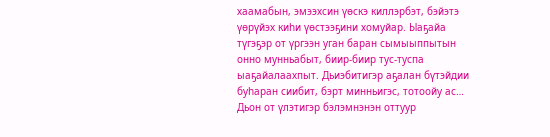хаамабын, эмээхсин үөскэ киллэрбэт, бэйэтэ үөрүйэх киһи үөстээҕини хомуйар. Ыаҕайа түгэҕэр от үргээн уган баран сымыыппытын онно мунньабыт, биир-биир тус-туспа ыаҕайалаахпыт. Дьиэбитигэр аҕалан бүтэйдии буһаран сиибит, бэрт минньигэс, тотоойу ас…
Дьон от үлэтигэр бэлэмнэнэн оттуур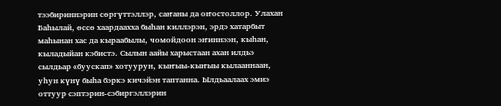тээбириннэрин сөргүттэллэр, саҥаны да оҥостоллор. Улахан Баһылай, өссө хаардаахха быһан киллэрэн, эрдэ хатарбыт маһынан хас да кыраабылы, чомойдоон эҥиннээн, кыһан, кыладыйан кэбистэ. Сылын аайы харыстаан ахан илдьэ сылдьар «буускап» хотуурун, кыҥыы-кыҥыы кылааннаан, уһун күнү быһа бэркэ кичэйэн таптанна. Ылдьаалаах эмиэ оттуур сэптэрин-сэбиргэллэрин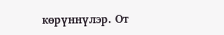көрүннүлэр. От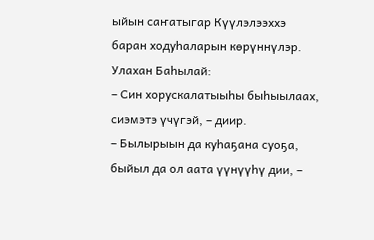ыйын саҥатыгар Күүлэлээххэ баран ходуһаларын көрүннүлэр. Улахан Баһылай:
– Син хорускалатыыһы быһыылаах, сиэмэтэ үчүгэй, – диир.
– Былырыын да куһаҕана суоҕа, быйыл да ол аата үүнүүһү дии, –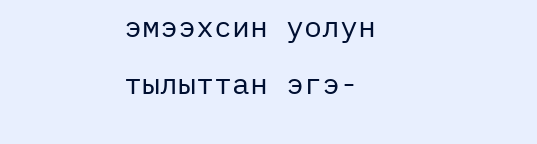эмээхсин уолун тылыттан эгэ-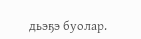дьэҕэ буолар.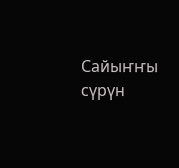Сайыҥҥы сүрүн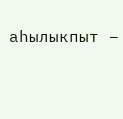аһылыкпыт –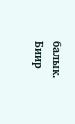балык. Биир